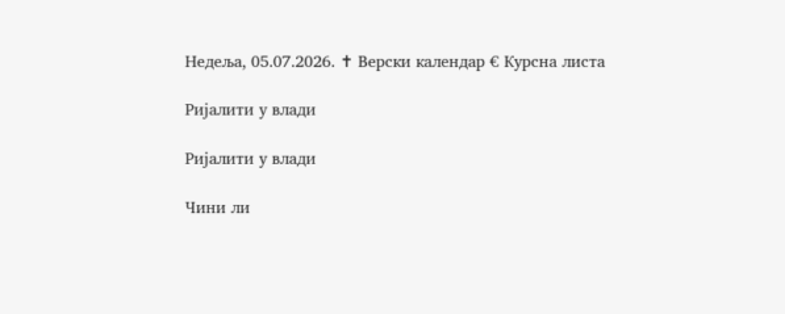Недеља, 05.07.2026. ✝ Верски календар € Курсна листа

Ријалити у влади

Ријалити у влади

Чини ли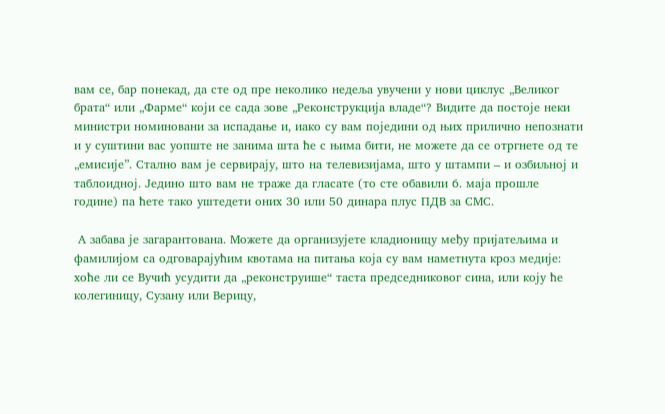вам се, бар понекад, да сте од пре неколико недеља увучени у нови циклус „Великог брата“ или „Фарме“ који се сада зове „Реконструкција владе“? Видите да постоје неки министри номиновани за испадање и, иако су вам поједини од њих прилично непознати и у суштини вас уопште не занима шта ће с њима бити, не можете да се отргнете од те „емисије”. Стално вам је сервирају, што на телевизијама, што у штампи – и озбиљној и таблоидној. Једино што вам не траже да гласате (то сте обавили 6. маја прошле године) па ћете тако уштедети оних 30 или 50 динара плус ПДВ за СМС.

 А забава је загарантована. Можете да организујете кладионицу међу пријатељима и фамилијом са одговарајућим квотама на питања која су вам наметнута кроз медије: хоће ли се Вучић усудити да „реконструише“ таста председниковог сина, или коју ће колегиницу, Сузану или Верицу,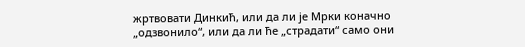жртвовати Динкић, или да ли је Мрки коначно „одзвонило“, или да ли ће „страдати“ само они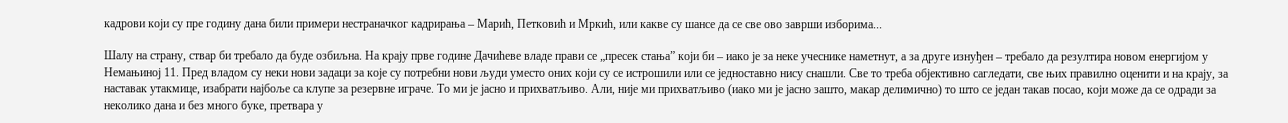кадрови који су пре годину дана били примери нестраначког кадрирања – Марић, Петковић и Мркић, или какве су шансе да се све ово заврши изборима...

Шалу на страну, ствар би требало да буде озбиљна. На крају прве године Дачићеве владе прави се „пресек стања” који би – иако је за неке учеснике наметнут, а за друге изнуђен – требало да резултира новом енергијом у Немањиној 11. Пред владом су неки нови задаци за које су потребни нови људи уместо оних који су се истрошили или се једноставно нису снашли. Све то треба објективно сагледати, све њих правилно оценити и на крају, за наставак утакмице, изабрати најбоље са клупе за резервне играче. То ми је јасно и прихватљиво. Али, није ми прихватљиво (иако ми је јасно зашто, макар делимично) то што се један такав посао, који може да се одради за неколико дана и без много буке, претвара у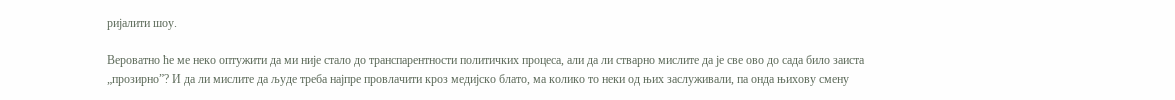ријалити шоу.

Вероватно ће ме неко оптужити да ми није стало до транспарентности политичких процеса, али да ли стварно мислите да је све ово до сада било заиста „прозирно”? И да ли мислите да људе треба најпре провлачити кроз медијско блато, ма колико то неки од њих заслуживали, па онда њихову смену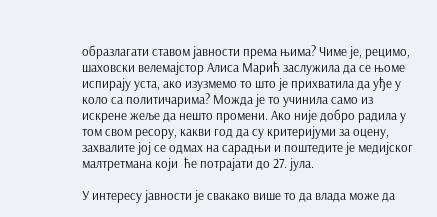образлагати ставом јавности према њима? Чиме је, рецимо, шаховски велемајстор Алиса Марић заслужила да се њоме испирају уста, ако изузмемо то што је прихватила да уђе у коло са политичарима? Можда је то учинила само из искрене жеље да нешто промени. Ако није добро радила у том свом ресору, какви год да су критеријуми за оцену, захвалите јој се одмах на сарадњи и поштедите је медијског малтретмана који  ће потрајати до 27. јула.

У интересу јавности је свакако више то да влада може да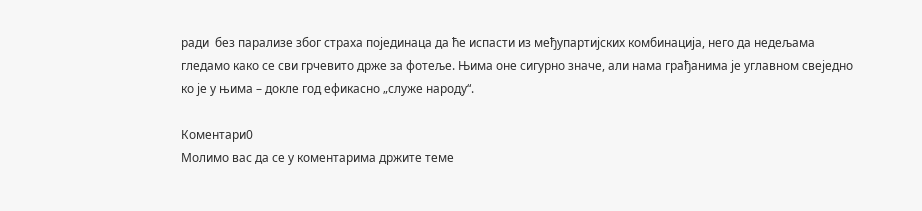ради  без парализе због страха појединаца да ће испасти из међупартијских комбинација, него да недељама гледамо како се сви грчевито држе за фотеље. Њима оне сигурно значе, али нама грађанима је углавном свеједно ко је у њима – докле год ефикасно „служе народу“.

Коментари0
Молимо вас да се у коментарима држите теме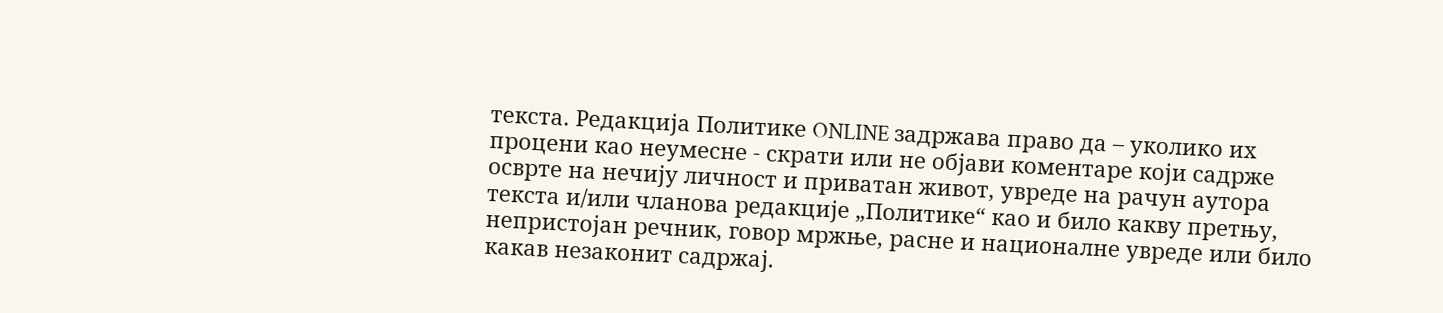текста. Редакција Политике ONLINE задржава право да – уколико их процени као неумесне - скрати или не објави коментаре који садрже осврте на нечију личност и приватан живот, увреде на рачун аутора текста и/или чланова редакције „Политике“ као и било какву претњу, непристојан речник, говор мржње, расне и националне увреде или било какав незаконит садржај.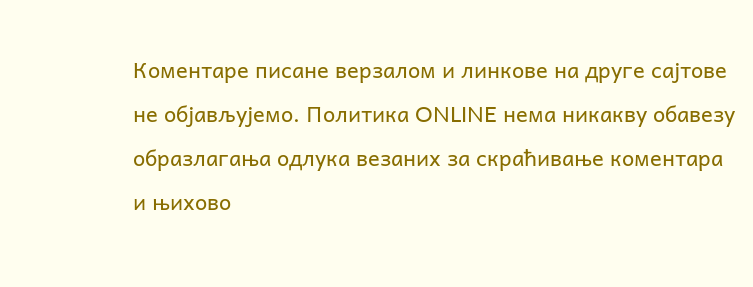Коментаре писане верзалом и линкове на друге сајтове не објављујемо. Политика ONLINE нема никакву обавезу образлагања одлука везаних за скраћивање коментара и њихово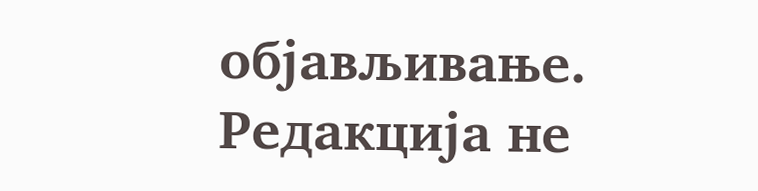објављивање. Редакција не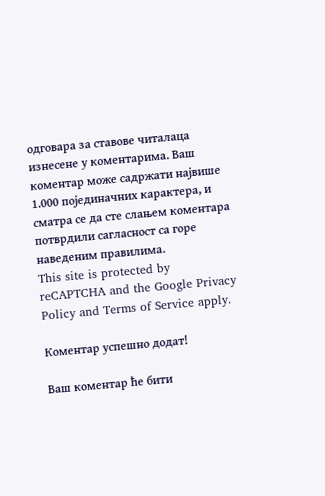одговара за ставове читалаца изнесене у коментарима. Ваш коментар може садржати највише 1.000 појединачних карактера, и сматра се да сте слањем коментара потврдили сагласност са горе наведеним правилима.
This site is protected by reCAPTCHA and the Google Privacy Policy and Terms of Service apply.

Комeнтар успeшно додат!

Ваш комeнтар ћe бити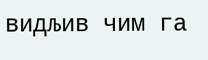видљив чим га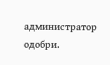администратор одобри.